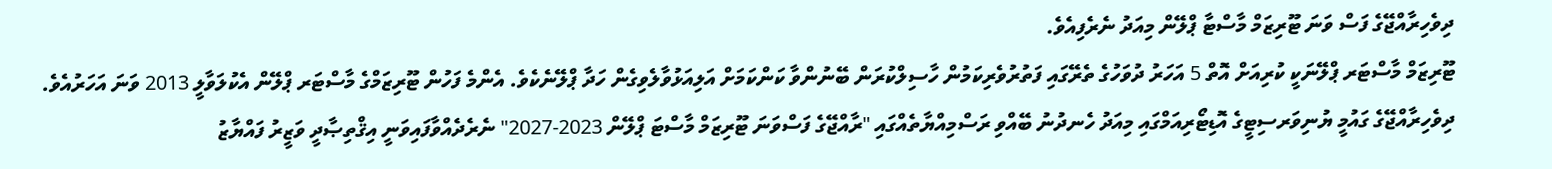ދިވެހިރާއްޖޭގެ ފަސް ވަނަ ޓޫރިޒަމް މާސްޓާ ޕްލޭން މިއަދު ނެރެފިއެވެ.
ޓޫރިޒަމް މާސްޓަރ ޕްލޭނަކީ ކުރިއަށް އޮތް 5 އަހަރު ދުވަހުގެ ތެރޭގައި ފަތުރުވެރިކަމުން ހާސިލްކުރަން ބޭނުންވާ ކަންކަމަށް އަލިއަޅުވާލެވިގެން ހަދާ ޕްލޭނެކެވެ. އެންމެ ފަހުން ޓޫރިޒަމްގެ މާސްޓަރ ޕްލޭން އެކުލަވާލީ 2013 ވަނަ އަހަރުއެވެ.
ދިވެހިރާއްޖޭގެ ގައުމީ ޔުނިވަރސިޓީގެ އޮޑިޓޯރިއަމްގައި މިއަދު ހެނދުނު ބޭއްވި ރަސްމިއްޔާތެއްގައި "ރާއްޖޭގެ ފަސްވަނަ ޓޫރިޒަމް މާސްޓަ ޕްލޭން 2023-2027" ނެރެދެއްވާފައިވަނީ އިޤްތިޞާދީ ވަޒީރު ފައްޔާޒު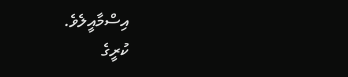އިސްމާއީލެވެ.
ކުރީގެ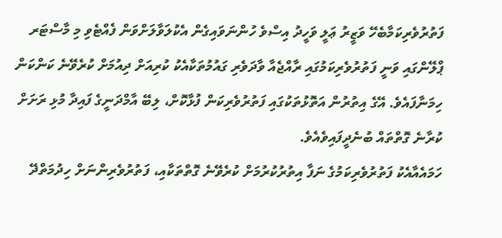ފަތުރުވެރިކަމާބެހޭ ވަޒީރު ޢަލީ ވަހީދު އިސްވެ ހުންނަވައިގެން އެކުލަވާލަށްވަން ފެއްޓެވި މި މާސްޓަރ ޕްލޭންގައި ވަނީ ފަތުރުވެރިކަމުގައި ރާއްޖެއާ ވާދަވެރި ގައުމުތަކާއެކު ކުރިއަށް ދިއުމަށް ކުރެވޭނެ ކަންކަން ހިމަނާފައެވެ. އޭގެ އިތުރުން އަތޮޅުތަކުގައި ފަތުރުވެރިކަން ފުޅާކޮށް، ލިބޭ އާމްދަނީގެ ފައިދާ މުޅި ރަށަށް ކުރާނެ ގޮތްތައް ބުނެދީފައިވެއެވެ.
ހަމައެއާއެކު ފަތުރުވެރިކަމުގެ ނަފާ އިތުރުކުރުމަށް ކުރެވޭނެ ގޮތްތަކާއި، ފަތުރުވެރިންނަށް ހިދުމަތްދޭ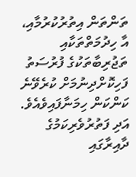ތަންތަން އިތުރުކުރުމާއި، އާ ހިދުމަތްތަކާއި ތަޖުރިބާތަކުގެ ފުރުސަތު ފަހިކޮށްދިނުމަށް ކުރެވޭނެ ކަންކަން ހިމަނާފައިވެއެވެ. އަދި ފަތުރުވެރިކަމުގެ ދާއިރާގައި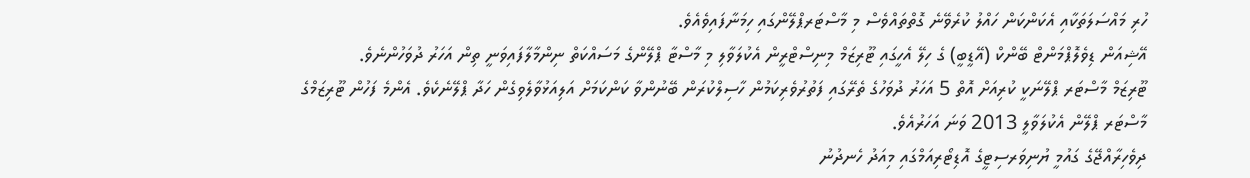ހުރި މައްސަލަތަކާއި އެކަންކަން ހައްލު ކުރެވޭނެ ގޮތްތައްވެސް މި މާސްޓަރޕްލޭންގައި ހިމަނާފައިވެއެވެ.
އޭޝިއަން ޑިވެލޮޕްމަންޓް ބޭންކް (އޭޑީބީ) ގެ ހިލޭ އެހީގައި ޓޫރިޒަމް މިނިސްޓްރީން އެކުލަވާލި މި މާސްޓާ ޕްލޭންގެ މަސައްކަތް ނިންމާލާފައިވަނީ ތިން އަހަރު ދުވަހުންނެވެ.
ޓޫރިޒަމް މާސްޓަރ ޕްލޭނަކީ ކުރިއަށް އޮތް 5 އަހަރު ދުވަހުގެ ތެރޭގައި ފަތުރުވެރިކަމުން ހާސިލްކުރަން ބޭނުންވާ ކަންކަމަށް އަލިއަޅުވާލެވިގެން ހަދާ ޕްލޭނެކެވެ. އެންމެ ފަހުން ޓޫރިޒަމްގެ މާސްޓަރ ޕްލޭން އެކުލަވާލީ 2013 ވަނަ އަހަރުއެވެ.
ދިވެހިރާއްޖޭގެ ގައުމީ ޔުނިވަރސިޓީގެ އޮޑިޓޯރިއަމްގައި މިއަދު ހެނދުނު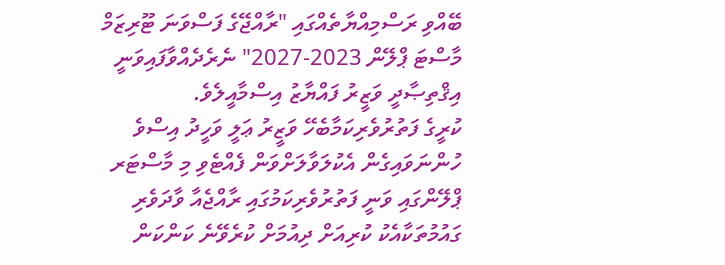ބޭއްވި ރަސްމިއްޔާތެއްގައި "ރާއްޖޭގެ ފަސްވަނަ ޓޫރިޒަމް މާސްޓަ ޕްލޭން 2023-2027" ނެރެދެއްވާފައިވަނީ އިޤްތިޞާދީ ވަޒީރު ފައްޔާޒު އިސްމާއީލެވެ.
ކުރީގެ ފަތުރުވެރިކަމާބެހޭ ވަޒީރު ޢަލީ ވަހީދު އިސްވެ ހުންނަވައިގެން އެކުލަވާލަށްވަން ފެއްޓެވި މި މާސްޓަރ ޕްލޭންގައި ވަނީ ފަތުރުވެރިކަމުގައި ރާއްޖެއާ ވާދަވެރި ގައުމުތަކާއެކު ކުރިއަށް ދިއުމަށް ކުރެވޭނެ ކަންކަން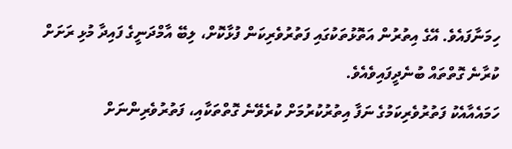ހިމަނާފައެވެ. އޭގެ އިތުރުން އަތޮޅުތަކުގައި ފަތުރުވެރިކަން ފުޅާކޮށް، ލިބޭ އާމްދަނީގެ ފައިދާ މުޅި ރަށަށް ކުރާނެ ގޮތްތައް ބުނެދީފައިވެއެވެ.
ހަމައެއާއެކު ފަތުރުވެރިކަމުގެ ނަފާ އިތުރުކުރުމަށް ކުރެވޭނެ ގޮތްތަކާއި، ފަތުރުވެރިންނަށް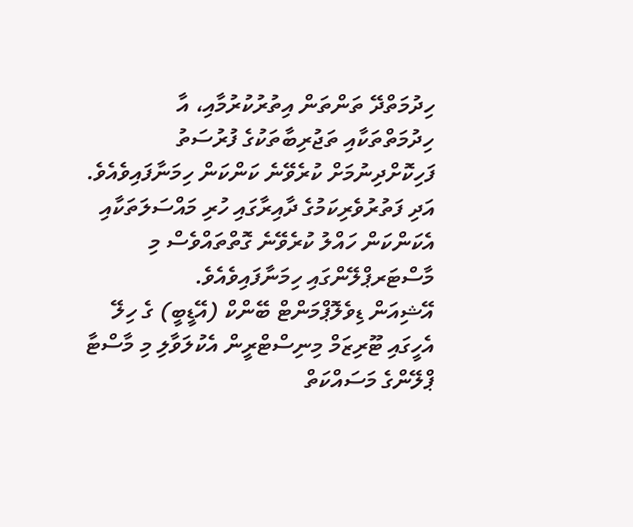ހިދުމަތްދޭ ތަންތަން އިތުރުކުރުމާއި، އާ ހިދުމަތްތަކާއި ތަޖުރިބާތަކުގެ ފުރުސަތު ފަހިކޮށްދިނުމަށް ކުރެވޭނެ ކަންކަން ހިމަނާފައިވެއެވެ. އަދި ފަތުރުވެރިކަމުގެ ދާއިރާގައި ހުރި މައްސަލަތަކާއި އެކަންކަން ހައްލު ކުރެވޭނެ ގޮތްތައްވެސް މި މާސްޓަރޕްލޭންގައި ހިމަނާފައިވެއެވެ.
އޭޝިއަން ޑިވެލޮޕްމަންޓް ބޭންކް (އޭޑީބީ) ގެ ހިލޭ އެހީގައި ޓޫރިޒަމް މިނިސްޓްރީން އެކުލަވާލި މި މާސްޓާ ޕްލޭންގެ މަސައްކަތް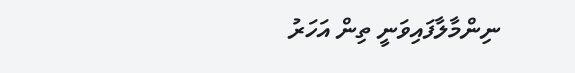ނިންމާލާފައިވަނީ ތިން އަހަރު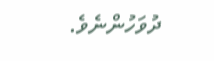ދުވަހުންނެވެ.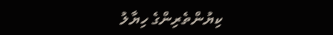ކިޔުންތެރިންގެ ހިޔާލު